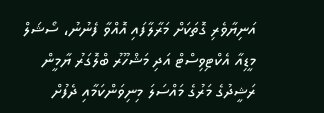އަނިޔާވެރި ގޮތަކަށް މަރާލާފައި އޮއްވާ ފެނުނު، ސޯޝަލް މީޑިއާ އެކްޓިވިސްޓް އަދި މަޝްހޫރު ބްލޮގަރު ޔާމީން ރަޝީދުގެ މަރުގެ މައްސަލަ މިނިވަންކަމާއި ދެފުށް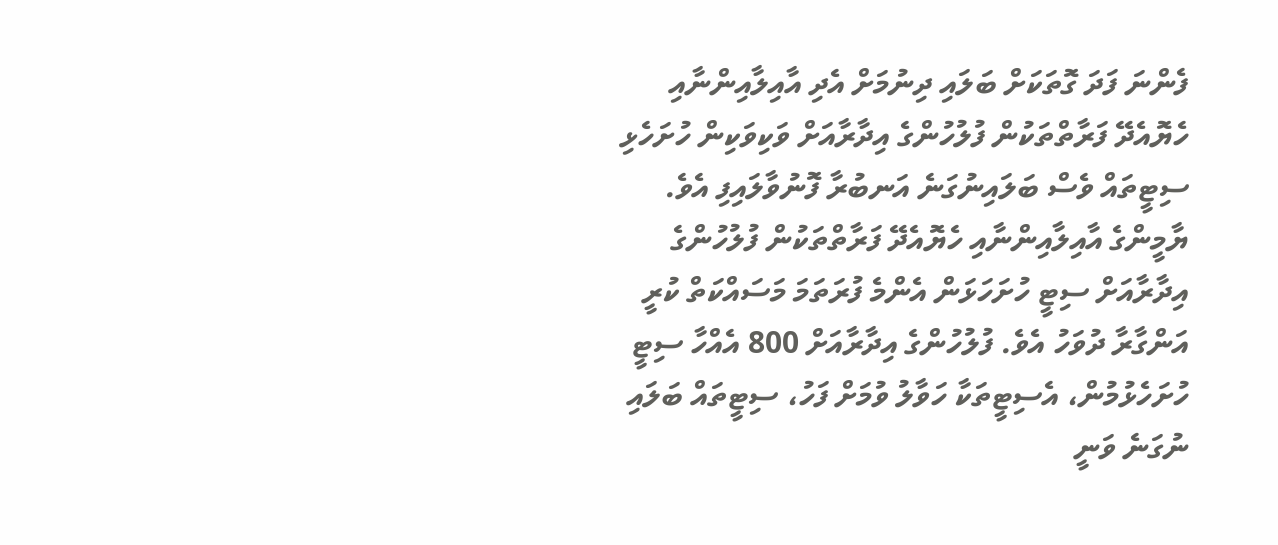ފެންނަ ފަދަ ގޮތަކަށް ބަލައި ދިނުމަށް އެދި އާއިލާއިންނާއި ހެޔޮއެދޭ ފަރާތްތަކުން ފުލުހުންގެ އިދާރާއަށް ވަކިވަކިން ހުށަހެޅި ސިޓީތައް ވެސް ބަލައިނުގަނެ އަނބުރާ ފޮނުވާލައިފި އެވެ.
ޔާމީންގެ އާއިލާއިންނާއި ހެޔޮއެދޭ ފަރާތްތަކުން ފުލުހުންގެ އިދާރާއަށް ސިޓީ ހުށަހަޅަން އެންމެ ފުރަތަމަ މަސައްކަތް ކުރީ އަންގާރާ ދުވަހު އެވެ. ފުލުހުންގެ އިދާރާއަށް 800 އެއްހާ ސިޓީ ހުށަހެޅުމުން، އެސިޓީތަކާ ހަވާލު ވުމަށް ފަހު، ސިޓީތައް ބަލައި ނުގަނެ ވަނީ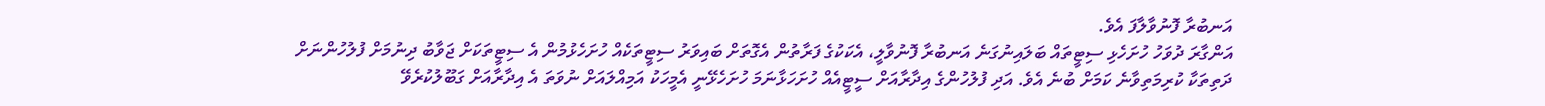އަނބުރާ ފޮނުވާލާފަ އެވެ.
އަންގާރަ ދުވަހު ހުށަހެޅި ސިޓީތައް ބަލައިނުގަނެ އަނބުރާ ފޮނުވާލީ، އެކަކުގެ ފަރާތުން އެގޮތަށް ބައިވަރު ސިޓީތަކެއް ހުށަހެޅުމުން އެ ސިޓީތަކަށް ޖަވާބު ދިނުމަށް ފުލުހުންނަށް ދަތިތަކާ ކުރިމަތިވާނެ ކަމަށް ބުނެ އެވެ. އަދި ފުލުހުންގެ އިދާރާއަށް ސީޓީއެއް ހުށަހަޅާނަމަ ހުށަހެޅޭނީ އެމީހަކު އަމިއްލައަށް ނުވަތަ އެ އިދާރާއަށް ގަބޫލުކުރެވޭ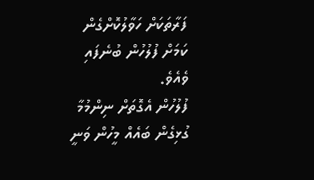ފަރާތަކަށް ހަވާލުކޮށްގެން ކަމަށް ފުލުހުން ބުނެފައި ވެއެވެ.
ފުލުހުން އެގޮތަށް ނިންމުމާ ގުޅިގެން ބައެއް މީހުން ވަނީ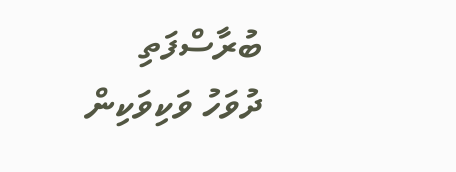ބުރާސްފަތި ދުވަހު ވަކިވަކިން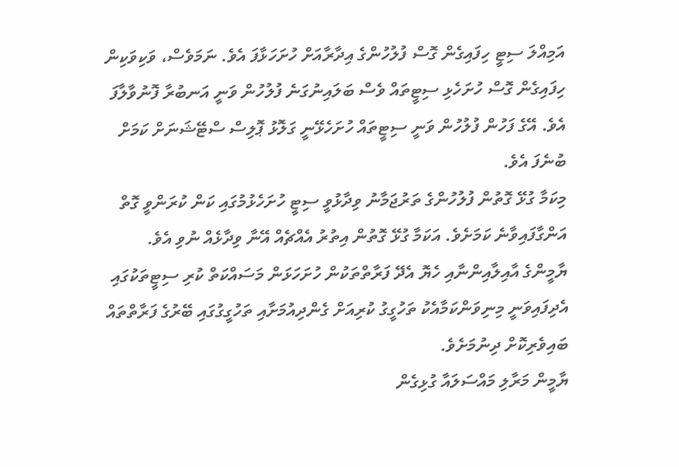އަމިއްލަ ސިޓީ ހިފައިގެން ގޮސް ފުލުހުންގެ އިދާރާއަށް ހުށަހަޅާފަ އެވެ. ނަމަވެސް، ވަކިވަކިން ހިފައިގެން ގޮސް ހުށަހެޅި ސިޓީތައް ވެސް ބަލައިނުގަނެ ފުލުހުން ވަނީ އަނބުރާ ފޮނުވާލާފަ އެވެ. އޭގެ ފަހުން ފުލުހުން ވަނީ ސިޓީތައް ހުށަހެޅޭނީ ގަލޮޅު ޕޮލިސް ސްޓޭޝަނަށް ކަމަށް ބުނެފަ އެވެ.
މިކަމާ ގުޅޭ ގޮތުން ފުލުހުންގެ ތަރުޖަމާނު ވިދާޅުވީ ސިޓީ ހުށަހެޅުމުގައި ކަން ކުރަންވީ ގޮތް އަންގާފައިވާނެ ކަމަށެވެ. އަކަމާ ގުޅޭ ގޮތުން އިތުރު އެއްޗެއް އޭނާ ވިދާޅެއް ނުވި އެވެ.
ޔާމީންގެ އާއިލާއިންނާއި ހެޔޮ އެދޭ ފަރާތްތަކުން ހުށަހަޅަން މަސައްކަތް ކުރި ސިޓީތަކުގައި އެދިފައިވަނީ މިނިވަންކަމާއެކު ތަހުގީގު ކުރިއަށް ގެންދިއުމަށާއި ތަހުގީގުގައި ބޭރުގެ ފަރާތްތައް ބައިވެރިކޮށް ދިނުމަށެވެ.
ޔާމީން މަރާލި މައްސަލައާ ގުޅިގެން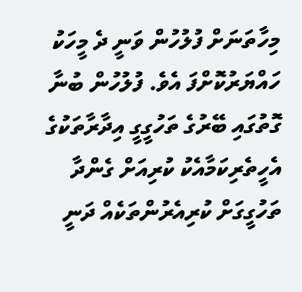މިހާތަނަށް ފުލުހުން ވަނީ ދެ މީހަކު ހައްޔަރުކޮށްފަ އެވެ. ފުލުހުން ބުނާ ގޮތުގައި ބޭރުގެ ތަހުގީގީ އިދާރާތަކުގެ އެހީތެރިކަމާއެކު ކުރިއަށް ގެންދާ ތަހުގީގަށް ކުރިއެރުންތަކެއް ދަނީ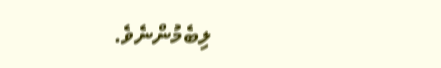ލިބެމުންނެވެ.